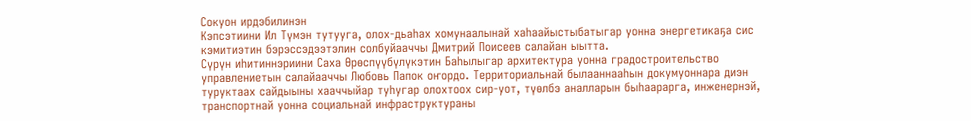Сокуон ирдэбилинэн
Кэпсэтиини Ил Түмэн тутууга, олох-дьаһах хомунаалынай хаһаайыстыбатыгар уонна энергетикаҕа сис кэмитиэтин бэрэссэдээтэлин солбуйааччы Дмитрий Поисеев салайан ыытта.
Сүрүн иһитиннэриини Саха Өрөспүүбүлүкэтин Баһылыгар архитектура уонна градостроительство управлениетын салайааччы Любовь Папок оҥордо. Территориальнай былааннааһын докумуоннара диэн туруктаах сайдыыны хааччыйар туһугар олохтоох сир-уот, түөлбэ аналларын быһаарарга, инженернэй, транспортнай уонна социальнай инфраструктураны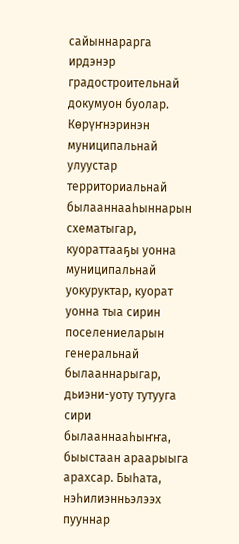сайыннарарга ирдэнэр градостроительнай докумуон буолар. Көрүҥнэринэн муниципальнай улуустар территориальнай былааннааһыннарын схематыгар, куораттааҕы уонна муниципальнай уокуруктар, куорат уонна тыа сирин поселениеларын генеральнай былааннарыгар, дьиэни-уоту тутууга сири былааннааһыҥҥа, быыстаан араарыыга арахсар. Быһата, нэһилиэнньэлээх пууннар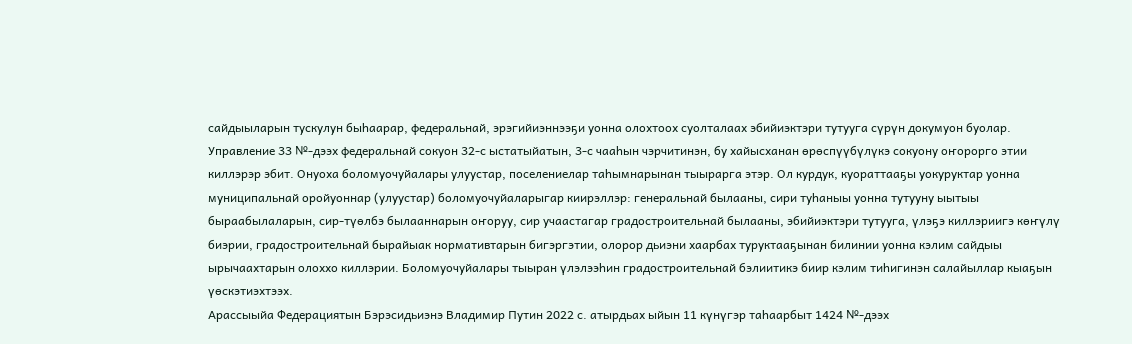сайдыыларын тускулун быһаарар, федеральнай, эрэгийиэннээҕи уонна олохтоох суолталаах эбийиэктэри тутууга сүрүн докумуон буолар.
Управление 33 №-дээх федеральнай сокуон 32-с ыстатыйатын, 3-с чааһын чэрчитинэн, бу хайысханан өрөспүүбүлүкэ сокуону оҥорорго этии киллэрэр эбит. Онуоха боломуочуйалары улуустар, поселениелар таһымнарынан тыырарга этэр. Ол курдук, куораттааҕы уокуруктар уонна муниципальнай оройуоннар (улуустар) боломуочуйаларыгар киирэллэр: генеральнай былааны, сири туһаныы уонна тутууну ыытыы быраабылаларын, сир-түөлбэ былааннарын оҥоруу, сир учаастагар градостроительнай былааны, эбийиэктэри тутууга, үлэҕэ киллэриигэ көҥүлү биэрии, градостроительнай бырайыак нормативтарын бигэргэтии, олорор дьиэни хаарбах туруктааҕынан билинии уонна кэлим сайдыы ырычаахтарын олоххо киллэрии. Боломуочуйалары тыыран үлэлээһин градостроительнай бэлиитикэ биир кэлим тиһигинэн салайыллар кыаҕын үөскэтиэхтээх.
Арассыыйа Федерациятын Бэрэсидьиэнэ Владимир Путин 2022 с. атырдьах ыйын 11 күнүгэр таһаарбыт 1424 №-дээх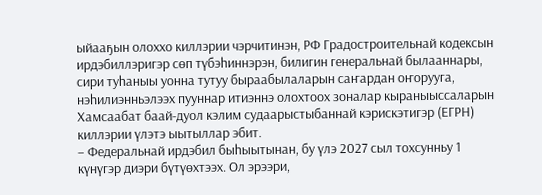ыйааҕын олоххо киллэрии чэрчитинэн, РФ Градостроительнай кодексын ирдэбиллэригэр сөп түбэһиннэрэн, билигин генеральнай былааннары, сири туһаныы уонна тутуу быраабылаларын саҥардан оҥорууга, нэһилиэнньэлээх пууннар итиэннэ олохтоох зоналар кыраныыссаларын Хамсаабат баай-дуол кэлим судаарыстыбаннай кэрискэтигэр (ЕГРН) киллэрии үлэтэ ыытыллар эбит.
– Федеральнай ирдэбил быһыытынан, бу үлэ 2027 сыл тохсунньу 1 күнүгэр диэри бүтүөхтээх. Ол эрээри,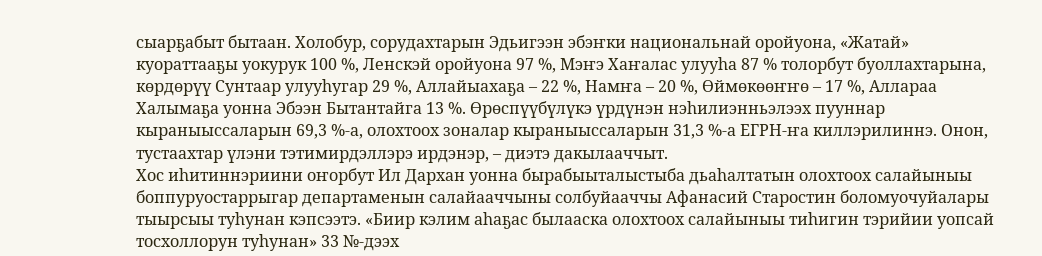сыарҕабыт бытаан. Холобур, сорудахтарын Эдьигээн эбэҥки национальнай оройуона, «Жатай» куораттааҕы уокурук 100 %, Ленскэй оройуона 97 %, Мэҥэ Хаҥалас улууһа 87 % толорбут буоллахтарына, көрдөрүү Сунтаар улууһугар 29 %, Аллайыахаҕа – 22 %, Намҥа – 20 %, Өймөкөөҥҥө – 17 %, Аллараа Халымаҕа уонна Эбээн Бытантайга 13 %. Өрөспүүбүлүкэ үрдүнэн нэһилиэнньэлээх пууннар кыраныыссаларын 69,3 %-а, олохтоох зоналар кыраныыссаларын 31,3 %-а ЕГРН-ҥа киллэрилиннэ. Онон, тустаахтар үлэни тэтимирдэллэрэ ирдэнэр, – диэтэ дакылааччыт.
Хос иһитиннэриини оҥорбут Ил Дархан уонна бырабыыталыстыба дьаһалтатын олохтоох салайыныы боппуруостаррыгар департаменын салайааччыны солбуйааччы Афанасий Старостин боломуочуйалары тыырсыы туһунан кэпсээтэ. «Биир кэлим аһаҕас былааска олохтоох салайыныы тиһигин тэрийии уопсай тосхоллорун туһунан» 33 №-дээх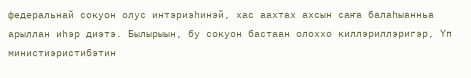федеральнай сокуон олус интэриэһинэй, хас аахтах ахсын саҥа балаһыанньа арыллан иһэр диэтэ. Былырыын, бу сокуон бастаан олоххо киллэриллэригэр, Үп министиэристибэтин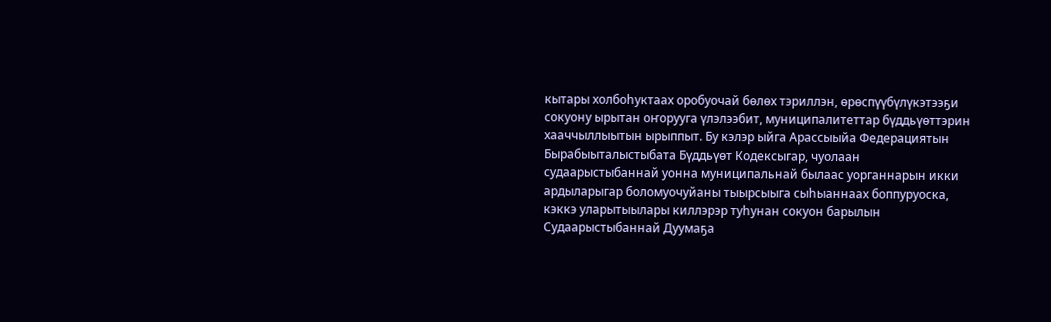кытары холбоһуктаах оробуочай бөлөх тэриллэн, өрөспүүбүлүкэтээҕи сокуону ырытан оҥорууга үлэлээбит, муниципалитеттар бүддьүөттэрин хааччыллыытын ырыппыт. Бу кэлэр ыйга Арассыыйа Федерациятын Бырабыыталыстыбата Бүддьүөт Кодексыгар, чуолаан судаарыстыбаннай уонна муниципальнай былаас уорганнарын икки ардыларыгар боломуочуйаны тыырсыыга сыһыаннаах боппуруоска, кэккэ уларытыылары киллэрэр туһунан сокуон барылын Судаарыстыбаннай Дуумаҕа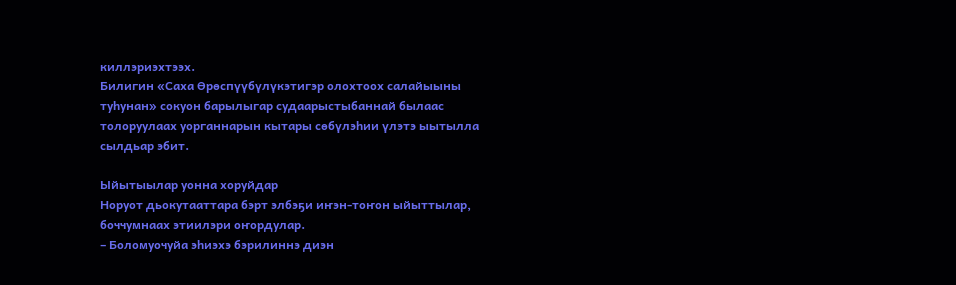киллэриэхтээх.
Билигин «Саха Өрөспүүбүлүкэтигэр олохтоох салайыыны туһунан» сокуон барылыгар судаарыстыбаннай былаас толоруулаах уорганнарын кытары сөбүлэһии үлэтэ ыытылла сылдьар эбит.

Ыйытыылар уонна хоруйдар
Норуот дьокутааттара бэрт элбэҕи иҥэн-тоҥон ыйыттылар, боччумнаах этиилэри оҥордулар.
– Боломуочуйа эһиэхэ бэрилиннэ диэн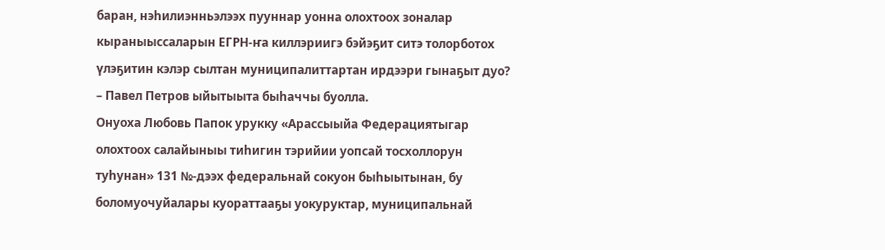баран, нэһилиэнньэлээх пууннар уонна олохтоох зоналар кыраныыссаларын ЕГРН-ҥа киллэриигэ бэйэҕит ситэ толорботох үлэҕитин кэлэр сылтан муниципалиттартан ирдээри гынаҕыт дуо? – Павел Петров ыйытыыта быһаччы буолла.
Онуоха Любовь Папок урукку «Арассыыйа Федерациятыгар олохтоох салайыныы тиһигин тэрийии уопсай тосхоллорун туһунан» 131 №-дээх федеральнай сокуон быһыытынан, бу боломуочуйалары куораттааҕы уокуруктар, муниципальнай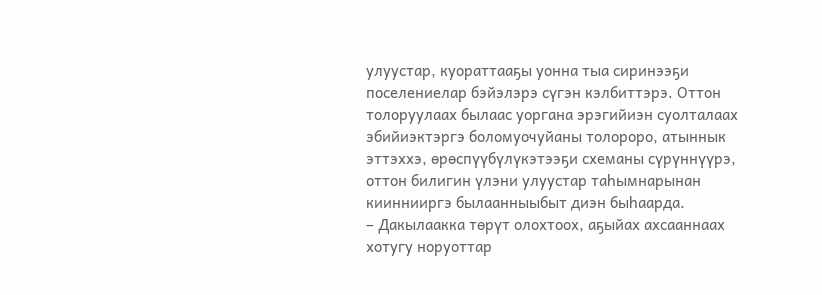улуустар, куораттааҕы уонна тыа сиринээҕи поселениелар бэйэлэрэ сүгэн кэлбиттэрэ. Оттон толоруулаах былаас уоргана эрэгийиэн суолталаах эбийиэктэргэ боломуочуйаны толороро, атыннык эттэххэ, өрөспүүбүлүкэтээҕи схеманы сүрүннүүрэ, оттон билигин үлэни улуустар таһымнарынан кииннииргэ былаанныыбыт диэн быһаарда.
– Дакылаакка төрүт олохтоох, аҕыйах ахсааннаах хотугу норуоттар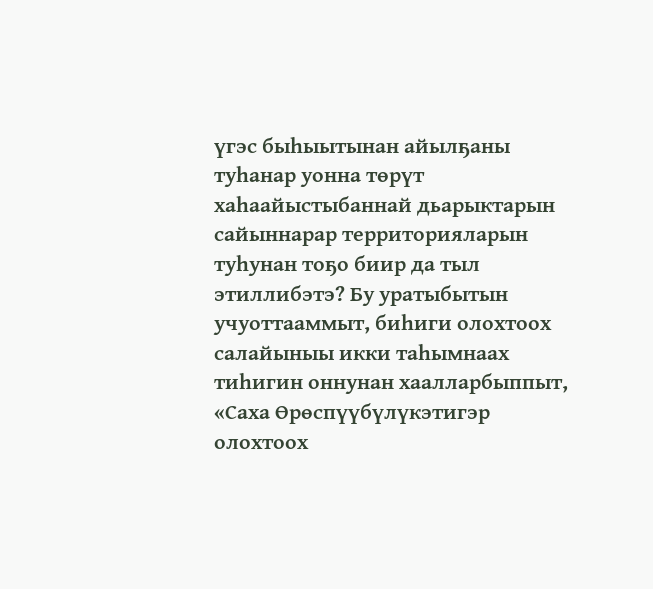үгэс быһыытынан айылҕаны туһанар уонна төрүт хаһаайыстыбаннай дьарыктарын сайыннарар территорияларын туһунан тоҕо биир да тыл этиллибэтэ? Бу уратыбытын учуоттааммыт, биһиги олохтоох салайыныы икки таһымнаах тиһигин оннунан хаалларбыппыт, «Саха Өрөспүүбүлүкэтигэр олохтоох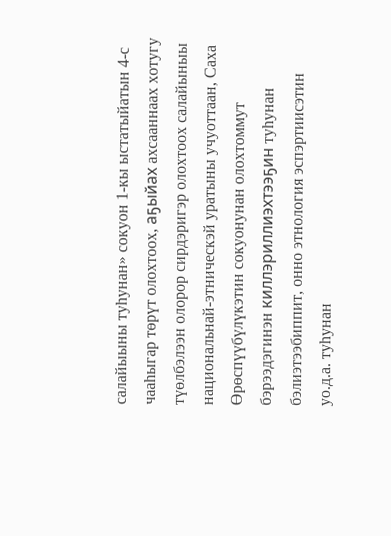салайыыны туһунан» сокуон 1-кы ыстатыйатын 4-с чааһыгар төрүт олохтоох, аҕыйах ахсааннаах хотугу түөлбэлээн олорор сирдэригэр олохтоох салайыныы национальнай-этническэй уратыны учуоттаан, Саха Өрөспүүбүлүкэтин сокуонунан олохтоммут бэрээдэгинэн киллэриллиэхтээҕин туһунан бэлиэтээбиппит, онно этнология эспэртиисэтин уо.д.а. туһунан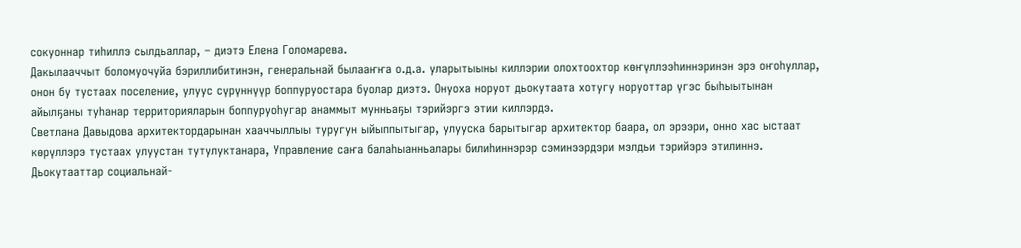сокуоннар тиһиллэ сылдьаллар, – диэтэ Елена Голомарева.
Дакылааччыт боломуочуйа бэриллибитинэн, генеральнай былааҥҥа о.д.а. уларытыыны киллэрии олохтоохтор көҥүллээһиннэринэн эрэ оҥоһуллар, онон бу тустаах поселение, улуус сүрүннүүр боппуруостара буолар диэтэ. Онуоха норуот дьокутаата хотугу норуоттар үгэс быһыытынан айылҕаны туһанар территорияларын боппуруоһугар анаммыт мунньаҕы тэрийэргэ этии киллэрдэ.
Светлана Давыдова архитектордарынан хааччыллыы туругун ыйыппытыгар, улууска барытыгар архитектор баара, ол эрээри, онно хас ыстаат көрүллэрэ тустаах улуустан тутулуктанара, Управление саҥа балаһыанньалары билиһиннэрэр сэминээрдэри мэлдьи тэрийэрэ этилиннэ.
Дьокутааттар социальнай-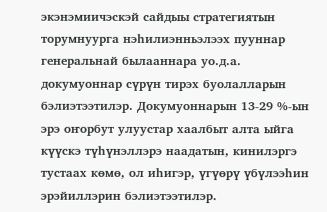экэнэмиичэскэй сайдыы стратегиятын торумнуурга нэһилиэнньэлээх пууннар генеральнай былааннара уо.д.а. докумуоннар сүрүн тирэх буолалларын бэлиэтээтилэр. Докумуоннарын 13-29 %-ын эрэ оҥорбут улуустар хаалбыт алта ыйга күүскэ түһүнэллэрэ наадатын, кинилэргэ тустаах көмө, ол иһигэр, үгүөрү үбүлээһин эрэйиллэрин бэлиэтээтилэр.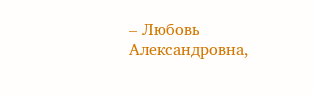– Любовь Александровна,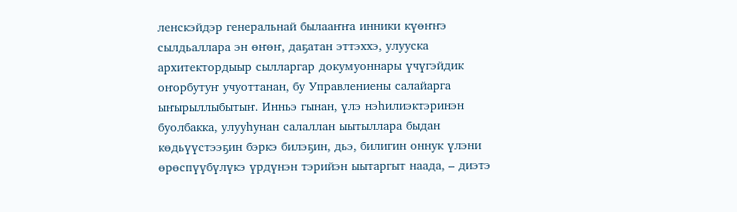ленскэйдэр генеральнай былааҥҥа инники күөҥҥэ сылдьаллара эн өҥөҥ, даҕатан эттэххэ, улууска архитектордыыр сылларгар докумуоннары үчүгэйдик оҥорбутуҥ учуоттанан, бу Управлениены салайарга ыҥырыллыбытыҥ. Инньэ гынан, үлэ нэһилиэктэринэн буолбакка, улууһунан салаллан ыытыллара быдан көдьүүстээҕин бэркэ билэҕин, дьэ, билигин оннук үлэни өрөспүүбүлүкэ үрдүнэн тэрийэн ыытаргыт наада, – диэтэ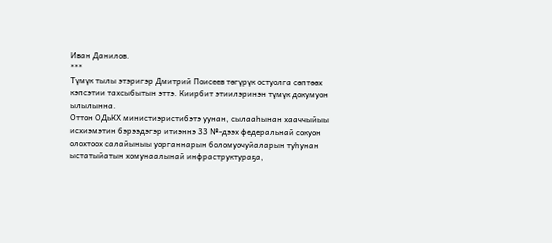Иван Данилов.
***
Түмүк тылы этэригэр Дмитрий Поисеев төгүрүк остуолга сөптөөх кэпсэтии тахсыбытын эттэ. Киирбит этиилэринэн түмүк докумуон ылылынна.
Оттон ОДьКХ министиэристибэтэ уунан, сылааһынан хааччыйыы исхиэмэтин бэрээдэгэр итиэннэ 33 №-дээх федеральнай сокуон олохтоох салайыныы уорганнарын боломуочуйаларын туһунан ыстатыйатын хомунаалынай инфраструктураҕа,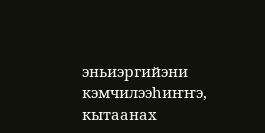эньиэргийэни кэмчилээһиҥҥэ, кытаанах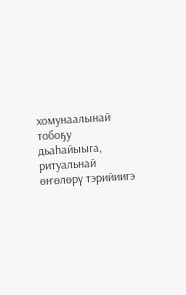хомунаалынай тобоҕу дьаһайыыга, ритуальнай өҥөлөрү тэрийиигэ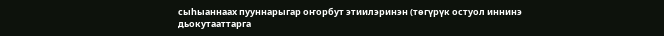сыһыаннаах пууннарыгар оҥорбут этиилэринэн (төгүрүк остуол иннинэ дьокутааттарга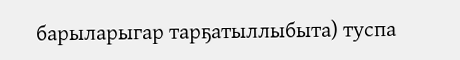барыларыгар тарҕатыллыбыта) туспа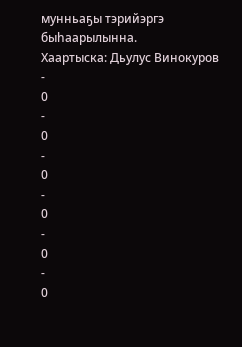мунньаҕы тэрийэргэ быһаарылынна.
Хаартыска: Дьулус Винокуров
-
0
-
0
-
0
-
0
-
0
-
0